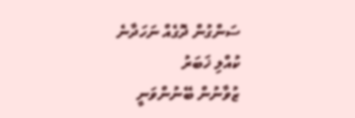ސަންގުން ދޮގެއް ނަހަދާނެ
ކުއްލި ޚަބަރު
ޒުވާނުން ބޭނުންވަނީ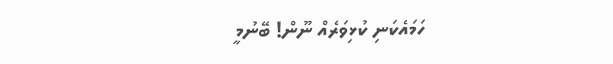ހަމައެކަނި ކުޅިވަރެއް ނޫން! ބޭނުމީ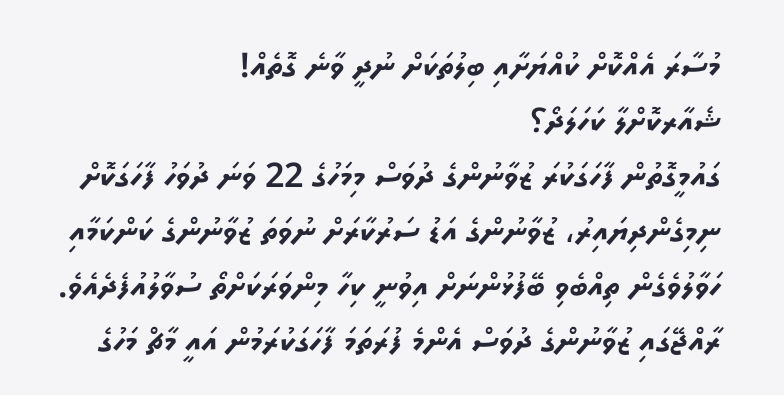މުސާރަ އެއްކޮށް ކުއްޔަށާއި ބިލުތަކަށް ނުދީ ވާނެ ގޮތެއް!
ޝެއާރކޮށްލާ ކަހަލަދޯ؟
ގައުމީގޮތުން ފާހަގަކުރަ ޒުވާނުންގެ ދުވަސް މިމަހުގެ 22 ވަނަ ދުވަހު ފާހަގަކޮށް ނިމިގެންދިޔައިރު، ޒުވާނުންގެ އަޑު ސަރުކާރަށް ނުވަތަ ޒުވާނުންގެ ކަންކަމާއި ހަވާލުވެގެން ތިއްބެވި ބޭފުޅުންނަށް އިވުނީ ކިހާ މިންވަރަކަށްތޯ ސުވާލުއުފެދެއެވެ.
ރާއްޖޭގައި ޒުވާނުންގެ ދުވަސް އެންމެ ފުރަތަމަ ފާހަގަކުރަމުން އައީ މާޗް މަހުގެ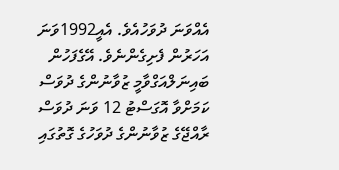އެއްވަނަ ދުވަހުއެވެ. އެއީ1992ވަނަ އަހަރުން ފެށިގެންނެވެ. އޭގެފަހުން  ބައިނަލްއަގްވާމީ ޒުވާނުންގެ ދުވަސް ކަމަށްވާ އޮގަސްޓު 12 ވަނަ ދުވަސް ރާއްޖޭގެ ޒުވާނުންގެ ދުވަހުގެ ގޮތުގައި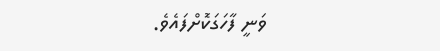ވަނީ ފާހަގަކޮށްފައެވެ.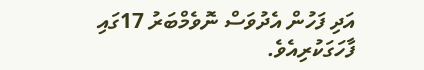އަދި ފަހުން އެދުވަސް ނޮވެމްބަރު 17ގައި ފާހަގަކުރިއެވެ.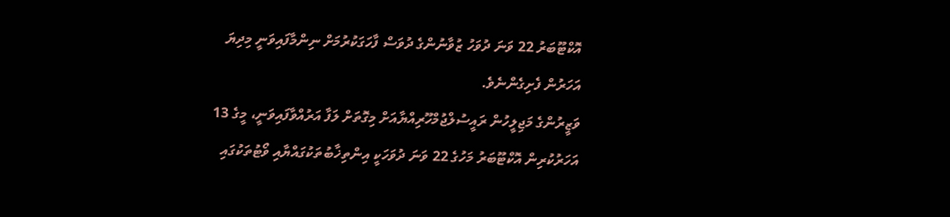އޮކްޓޫބަރު 22 ވަނަ ދުވަހު ޒުވާނުންގެ ދުވަސް ފާހަގަކުރުމަށް ނިންމާފައިވަނީ މިދިޔަ އަހަރުން ފެށިގެންނެވެ.
ވަޒީރުންގެ މަޖިލީހުން ރައީސުލްޖުމްހޫރިއްޔާއަށް މިގޮތަށް ލަފާ އަރުއްވާފައިވަނީ، މީގެ 13 އަހަރުކުރިން އޮކްޓޫބަރު މަހުގެ 22 ވަނަ ދުވަހަކީ އިންތިޚާބުތަކުގައްޔާއި ވޯޓުތަކުގައި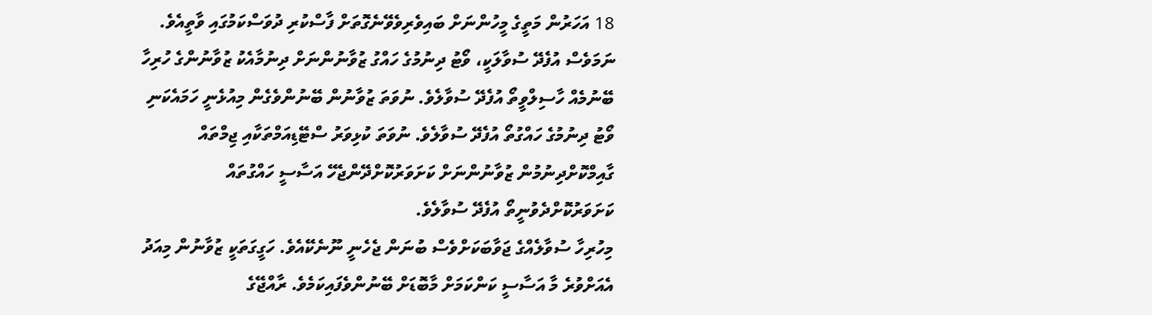18 އަހަރުން މަތީގެ މީހުންނަށް ބައިވެރިވެވޭނެގޮތަށް ފާސްކުރި ދުވަސްކަމުގައި ވާތީއެވެ.
ނަމަވެސް އުފެދޭ ސުވާލަކީ، ވޯޓު ދިނުމުގެ ހައްގު ޒުވާނުންނަށް ދިނުމާއެކު ޒުވާނުންގެ ހުރިހާ ބޭނުމެއް ހާސިލްވީތޯ އުފެދޭ ސުވާލެވެ. ނުވަތަ ޒުވާނުން ބޭނުންވެގެން މިއުޅެނީ ހަމައެކަނި ވޯޓު ދިނުމުގެ ހައްގުތޯ އުފެދޭ ސުވާލެވެ. ނުވަތަ ކުޅިވަރު ސްޓޭޑިއަމްތަކާއި ޖިމްތައް ގާއިމްކޮށްދިނުމުން ޒުވާނުންނަށް ކަށަވަރުކޮށްދޭންޖެހޭ އަސާސީ ހައްގުތައް ކަށަވަރުކޮށްދެވުނީތޯ އުފެދޭ ސުވާލެވެ.
މިހުރިހާ ސުވާލެއްގެ ޖަވާބަކަށްވެސް ބުނަން ޖެހެނީ ނޫނެކޭއެވެ. ހަގީގަތަކީ ޒުވާނުން މިއަދު އެއަށްވުރެ މާ އަސާސީ ކަންކަމަށް މާބޮޑަށް ބޭނުންވެފައިކަމެވެ. ރާއްޖޭގެ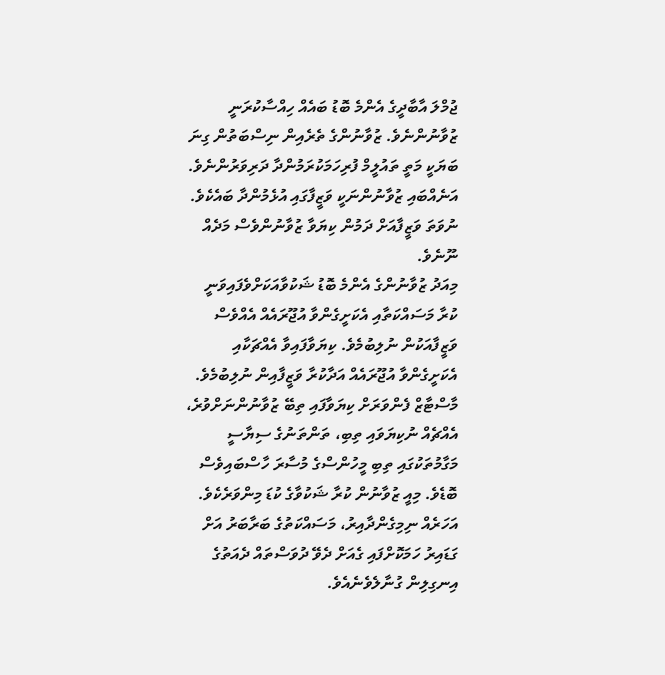ޖުމްލަ އާބާދީގެ އެންމެ ބޮޑު ބައެއް ހިއްސާކުރަނީ ޒުވާނުންނެވެ. ޒުވާނުންގެ ތެރެއިން ނިސްބަތުން ގިނަ ބަޔަކީ މަތީ ތައުލީމް ފުރިހަމަކުރަމުންދާ ދަރިވަރުންނެވެ. އަނެއްބައި ޒުވާނުންނަކީ ވަޒީފާގައި އުޅެމުންދާ ބައެކެވެ. ނުވަތަ ވަޒީފާއަށް ދަމުން ކިޔަވާ ޒުވާނުންވެސް މަދެއް ނޫނެވެ.
މިއަދު ޒުވާނުންގެ އެންމެ ބޮޑު ޝަކުވާއަކަށްވެފައިވަނީ ކުރާ މަސައްކަތާއި އެކަށީގެންވާ އުޖޫރައެއް އެއްވެސް ވަޒީފާއަކުން ނުލިބުމެވެ. ކިޔަވާފައިވާ އެއްޗަކާއި އެކަށީގެންވާ އުޖޫރައެއް އަދާކުރާ ވަޒީފާއިން ނުލިބުމެވެ. މާސްޓާޒް ފެންވަރަށް ކިޔަވާފައި ތިބޭ ޒުވާނުންނަށްވުރެ، އެއްޗެއް ނުކިޔަވައި ތިބި، ތަންތަނުގެ ސިޔާސީ މަގާމުތަކުގައި ތިބި މީހުންސްގެ މުސާރަ ހާސްބައިވެސް ބޮޑެވެ. މިއީ ޒުވާނުން ކުރާ ޝަކުވާގެ ކުޑަ މިންވަރެކެވެ.
އަހަރެއް ނިމިގެންދާއިރު، މަސައްކަތުގެ ބަރާބަރު އަށް ގަޑައިރު ހަމަކޮށްފައި ގެއަށް ދެވޭ ދުވަސްތައް ދެއަތުގެ އިނގިލިން ގުނާލެވެނެއެވެ.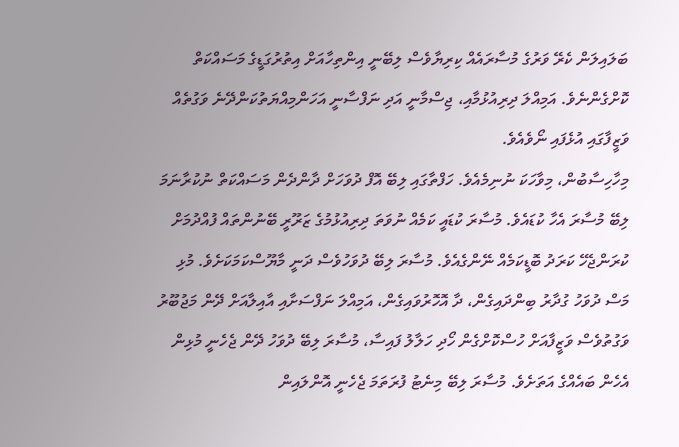ބަލައިލަން ކެރޭ ވަރުގެ މުސާރައެއް ކިރިޔާވެސް ލިބޭނީ އިންތިހާއަށް އިތުރުގަޑީގެ މަސައްކަތް ކޮށްގެންނެވެ. އަމިއްލަ ދިރިއުޅުމާއި، ޖިސްމާނީ އަދި ނަފްސާނީ އަހަންމިއްޔަތުކަންދޭނެ ވަގުތެއް ވަޒީފާގައި އުޅެފައި ނޯވެއެވެ.
މިހާހިސާބުން، މިވާހަކަ ނުނިމެއެވެ. ހަފްތާގައި ލިބޭ އޮފް ދުވަހަށް ދާންދެން މަސައްކަތް ނުކުރާނަމަ ލިބޭ މުސާރަ އެހާ ކުޑައެވެ. މުސާރަ ކުޑައީ ކަމެއް ނުވަތަ ދިރިއުޅުމުގެ ޒަރޫރީ ބޭނުންތައް ފުއްދުމަށް ކުރަންޖެހޭ ކަރަދު ބޮޑީކަމެއް ނޭންގެއެވެ. މުސާރަ ލިބޭ ދުވަހުވެސް ދަނީ މާޔޫސްކަމަކަށެވެ. މުޅި މަސް ދުވަހު ގުދާރު ބިންދައިގެން، ދާ އޮހޮރުވައިގެން، އަމިއްލަ ނަފްސަށާއި އާއިލާއަށް ދޭން މަޖުބޫރު ވަގުތުވެސް ވަޒީފާއަށް ހުސްކޮށްގެން ހޯދި ހަލާލު ފައިސާ، މުސާރަ ލިބޭ ދުވަހު ދޭން ޖެހެނީ މުޅިން އެހެން ބައެއްގެ އަތަށެވެ. މުސާރަ ލިބޭ މިނެޓު ފުރަތަމަ ޖެހެނީ އޮންލައިން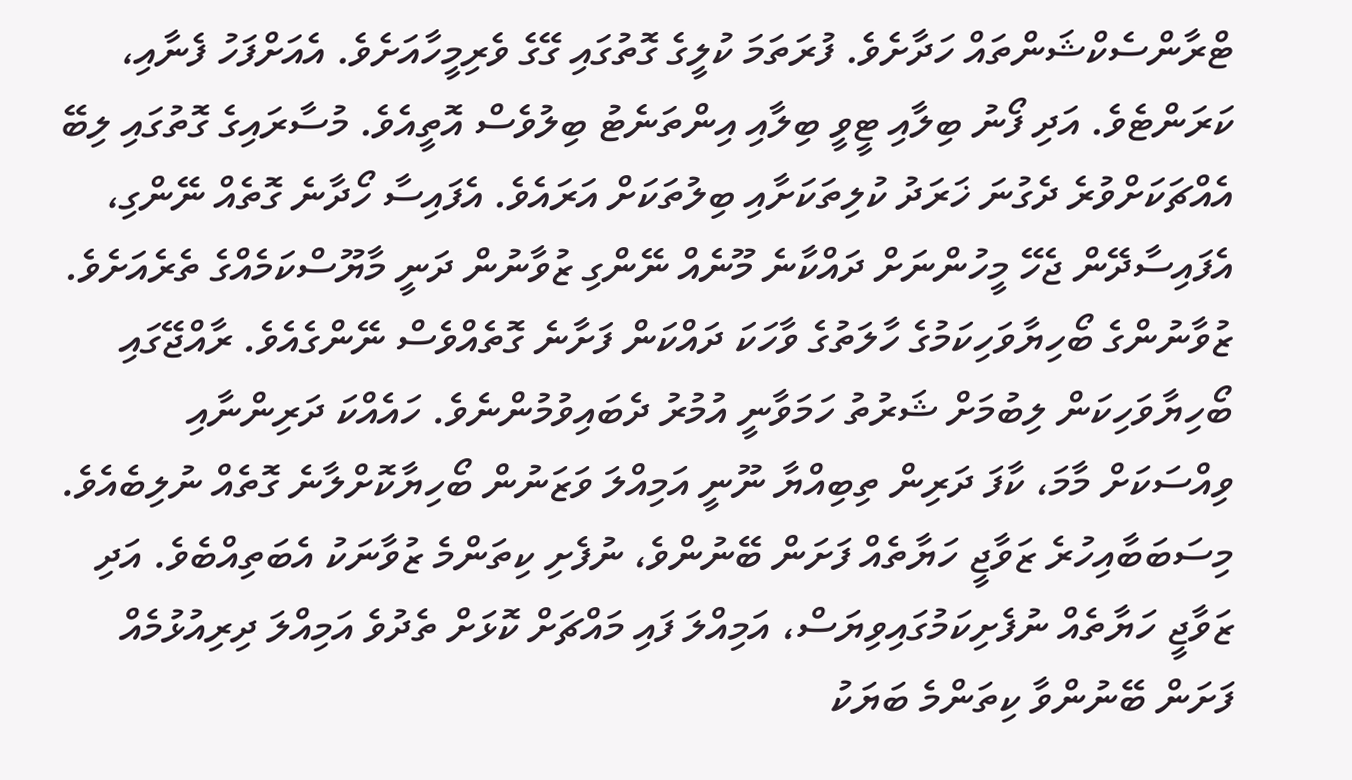ޓްރާންސެކްޝަންތައް ހަދާށެވެ. ފުރަތަމަ ކުލީގެ ގޮތުގައި ގޭގެ ވެރިމީހާއަށެވެ. އެއަށްފަހު ފެނާއި، ކަރަންޓެވެ. އަދި ފޯނު ބިލާއި ޓީވީ ބިލާއި އިންތަނެޓު ބިލުވެސް އޮތީއެވެ. މުސާރައިގެ ގޮތުގައި ލިބޭ އެއްޗަކަށްވުރެ ދެގުނަ ޚަރަދު ކުލިތަކަށާއި ބިލުތަކަށް އަރައެވެ. އެފައިސާ ހޯދާނެ ގޮތެއް ނޭންގި، އެފައިސާދޭން ޖެހޭ މީހުންނަށް ދައްކާނެ މޫނެއް ނޭންގި ޒުވާނުން ދަނީ މާޔޫސްކަމެއްގެ ތެރެއަށެވެ.
ޒުވާނުންގެ ބޯހިޔާވަހިކަމުގެ ހާލަތުގެ ވާހަކަ ދައްކަން ފަށާނެ ގޮތެއްވެސް ނޭންގެއެވެ. ރާއްޖޭގައި ބޯހިޔާވަހިކަން ލިބުމަށް ޝަރުތު ހަމަވާނީ އުމުރު ދެބައިވުމުންނެވެ. ހައެއްކަ ދަރިންނާއި ވިއްސަކަށް މާމަ، ކާފަ ދަރިން ތިބިއްޔާ ނޫނީ އަމިއްލަ ވަޒަނުން ބޯހިޔާކޮށްލާނެ ގޮތެއް ނުލިބެއެވެ. މިސަބަބާއިހުރެ ޒަވާޖީ ހަޔާތެއް ފަށަން ބޭނުންވެ، ނުފެށި ކިތަންމެ ޒުވާނަކު އެބަތިއްބެވެ. އަދި ޒަވާޖީ ހަޔާތެއް ނުފެށިކަމުގައިވިޔަސް، އަމިއްލަ ފައި މައްޗަށް ކޮޅަށް ތެދުވެ އަމިއްލަ ދިރިއުޅުމެއް ފަށަން ބޭނުންވާ ކިތަންމެ ބަޔަކު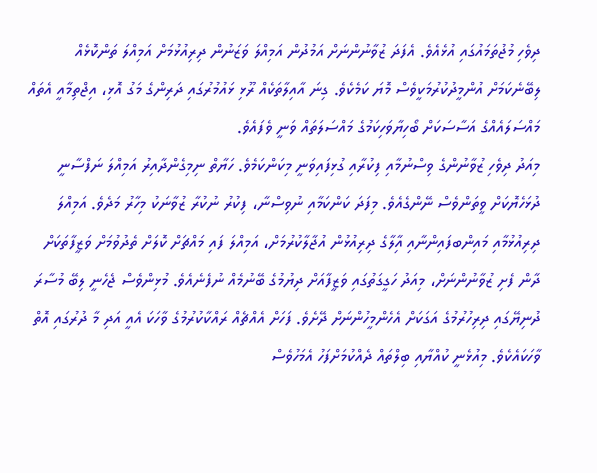ދިވެހި މުޖުތަމައުގައި އުޅެއެވެ. އެފަދަ ޒުވާނުންނަށް އަމުދުން އަމިއްލަ ވަޒަނުން ދިރިއުޅުމަށް އަމިއްލަ ތަންކޮޅެއް ލިބޭނެކަމަށް އުންމީދުކުރުމަކީވެސް މޮޔަ ކަމެކެވެ. ގިނަ އާއިލާތަކެއް ރޫޅި ޅައުމުރުގައި ދަރިންގެ މަގު އޮޅި، އިޖްތިމާއީ އެތައް މައްސަލައެއްގެ އަސާސަކަށް ބޯހިޔާވަހިކަމުގެ މައްސަލަތައް ވަނީ ވެފައެވެ.
މިއަދު ދިވެހި ޒުވާނުންގެ ވިސްނުމާއި ފިކުރާއި ގުޅިފައިވަނީ މިކަންކަމެވެ. ހަޔާތް ނިމިގެންދާއިރު އަމިއްލަ ނަފްސާނީ ދުޅަހެޔޮކަށް ވީތަންވެސް ނޭންގެއެވެ. މިފަދަ ކަންކަމާއި ނުވިސްނާ، ފިކުރު ނުކުރާ ޒުވާނަކު މިހާރު މަދެވެ. އަމިއްލަ ދިރިއުޅުމާއި މައިންބފައިންނާއި އާިލާގެ ދިރިއުޅުން އުޖާލާކުރުމަށް، އަމިއްލަ ފައި މައްޗަށް ކޮލަށް ތެދުވުމަށް ވަޒީފާތަކަށް ދާން ފެށި ޒުވާނުންނަށް، މިއަދު ހަގީގަތުގައި ވަޒީފާއަށް ދިޔުމުގެ ބޭނުމެއް ނުފެނެއެވެ. މުޅިންވެސް ޖެހެނީ ލިބޭ މުސާރަ ދުނިޔޭގައި ދިރިހުރުމުގެ އަގަކަށް އެހެންމީހުންނަށް ދޭށެވެ. ފަހަށް އެއްޗެއް ރައްކާކުރުމުގެ ވާހަކަ އެއީ އަދި މާ ދުރުގައި އޮތް ވާހަކައެކެވެ. މިއުޅެނީ ކުއްޔާއި ބިލްތައް ދެއްކުމަށްފަހު އެމަހުވެސް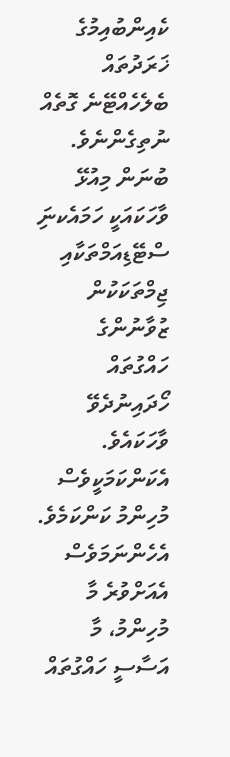ކެއިންބުއިމުގެ ޚަރަދުތައް ބެލެހެއްޓޭނެ ގޮތެއް ނުތިގެންނެވެ.
ބުނަން މިއުޅޭ ވާހަކައަކީ ހަމައެކނަި ސްޓޭޑިއަމްތަކާއި ޖިމްތަކަކުން ޒުވާނުންގެ ހައްގުތައް ހޯދައިނުދެވޭ ވާހަކައެވެ. އެކަންކަމަކީވެސް މުހިންމު ކަންކަމެވެ. އެހެންނަމަވެސް އެއަށްވުރެ މާ މުހިންމު، މާ އަސާސީ ހައްގުތައް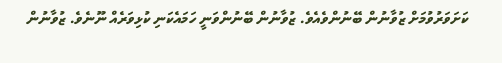ކަށަވަރުވުމަށް ޒުވާނުން ބޭނުންވެއެވެ. ޒުވާނުން ބޭނުންވަނީ ހަމައެކަނި ކުޅިވަރެއް ނޫނެވެ. ޒުވާނުން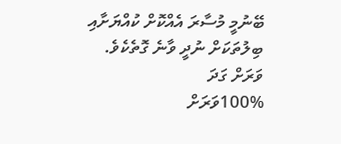ބޭނުމީ މުސާރަ އެއްކޮށް ކުއްޔަށާއި ބިލުތަކަށް ނުދީ ވާނެ ގޮތެކެވެ.
ވަރަށް ގަދަ
100%ވަރަށް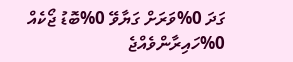ގަދަ 0%ވަރަށް ގަޔާވޭ 0%ބޮޑު ޖޯކެއް 0%ހައިރާންވެއްޖެ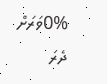0%ވަރަށް ދެރަ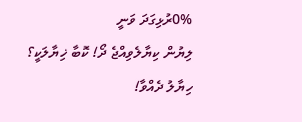0%ރުޅިގަދަ ވަނީ
ލިޔުން ކިޔާލެވިއްޖެ ދޯ! ކޮބާ ޚިޔާލަކީ؟
ހިޔާލު ދެއްވާ!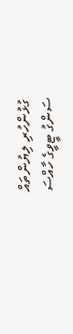ގުޅުންހުރި ލިޔުންތައް
ސަންގު ޓީވީގެ ހާއްސަ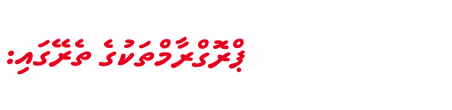ޕްރޮގްރާމްތަކުގެ ތެރޭގައި: